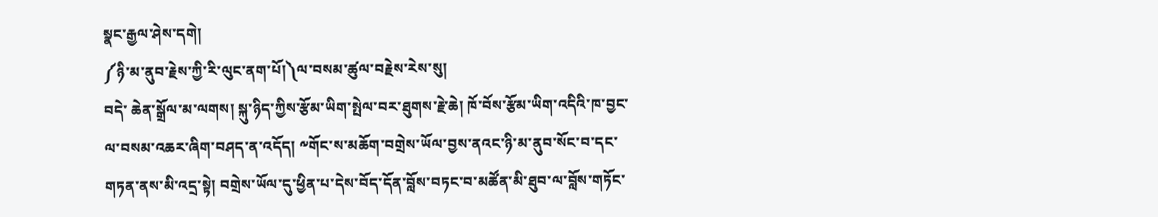སྣང་རྒྱལ་ཤེས་དགེ།
༼ཉི་མ་ནུབ་རྗེས་ཀྱི་རི་ལུང་ནག་པོ།༽ལ་བསམ་ཚུལ་བརྗེས་རེས་སུ།
བདེ་ ཆེན་སྒྲོལ་མ་ལགས། སྐུ་ཉིད་ཀྱིས་རྩོམ་ཡིག་སྤེལ་བར་ཐུགས་རྗེ་ཆེ། ཁོ་བོས་རྩོམ་ཡིག་འདིའི་ཁ་བྱང་ལ་བསམ་འཆར་ཞིག་བཤད་ན་འདོད། ༸གོང་ས་མཆོག་བགྲེས་ཡོལ་བྱས་ནའང་ཉི་མ་ནུབ་སོང་བ་དང་གཏན་ནས་མི་འདྲ་སྟེ། བགྲེས་ཡོལ་དུ་ཕྱིན་པ་དེས་བོད་དོན་བློས་བཏང་བ་མཚོན་མི་ཐུབ་ལ་བློས་གཏོང་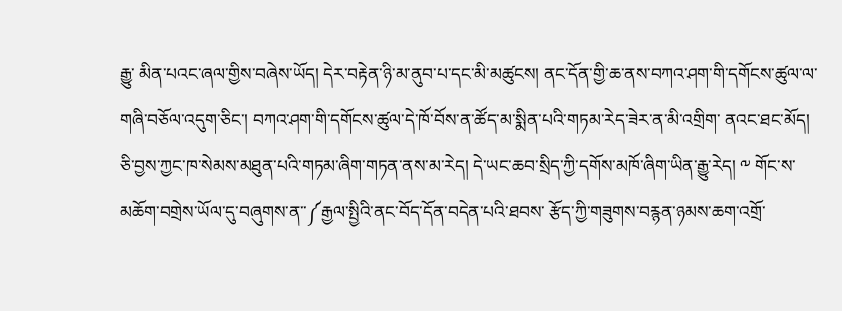རྒྱུ་ མིན་པའང་ཞལ་གྱིས་བཞེས་ཡོད། དེར་བརྟེན་ཉི་མ་ནུབ་པ་དང་མི་མཚུངས། ནང་དོན་གྱི་ཆ་ནས་བཀའ་ཤག་གི་དགོངས་ཚུལ་ལ་གཞི་བཅོལ་འདུག་ཅིང་། བཀའ་ཤག་གི་དགོངས་ཚུལ་དེ་ཁོ་བོས་ན་ཚོད་མ་སྨིན་པའི་གཏམ་རེད་ཟེར་ན་མི་འགྲིག་ ནའང་ཐང་མོད། ཅི་བྱས་ཀྱང་ཁ་སེམས་མཐུན་པའི་གཏམ་ཞིག་གཏན་ནས་མ་རེད། དེ་ཡང་ཆབ་སྲིད་ཀྱི་དགོས་མཁོ་ཞིག་ཡིན་རྒྱུ་རེད། ༸ གོང་ས་མཆོག་བགྲེས་ཡོལ་དུ་བཞུགས་ན་་༼རྒྱལ་སྤྱིའི་ནང་བོད་དོན་བདེན་པའི་ཐབས་ རྩོད་ཀྱི་གཟུགས་བརྙན་ཉམས་ཆག་འགྲོ་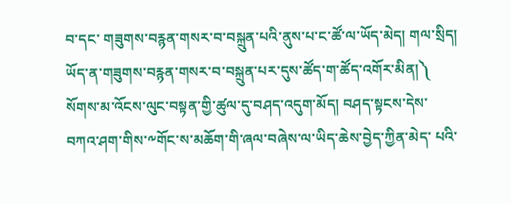བ་དང་ གཟུགས་བརྙན་གསར་བ་བསྐྲུན་པའི་ནུས་པ་ང་ཚོ་ལ་ཡོད་མེད། གལ་སྲིད། ཡོད་ན་གཟུགས་བརྙན་གསར་བ་བསྐྲུན་པར་དུས་ཚོད་ག་ཚོད་འགོར་མིན།༽ སོགས་མ་འོངས་ལུང་བསྟན་གྱི་ཚུལ་དུ་བཤད་འདུག་མོད། བཤད་སྟངས་དེས་བཀའ་ཤག་གིས་༸གོང་ས་མཆོག་གི་ཞལ་བཞེས་ལ་ཡིད་ཆེས་བྱེད་ཀྱིན་མེད་ པའི་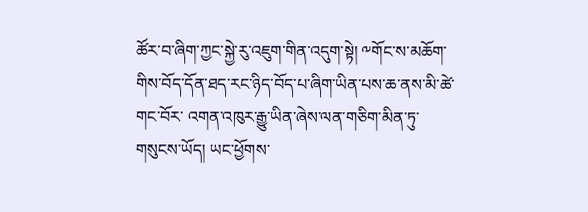ཚོར་བ་ཞིག་ཀྱང་སྐྱེ་རུ་འཇུག་གིན་འདུག་སྟེ། ༸གོང་ས་མཆོག་གིས་བོད་དོན་ཐད་རང་ཉིད་བོད་པ་ཞིག་ཡིན་པས་ཆ་ནས་མི་ཚེ་གང་བོར་ འགན་འཁུར་རྒྱུ་ཡིན་ཞེས་ལན་གཅིག་མིན་ཏུ་གསུངས་ཡོད། ཡང་ཕྱོགས་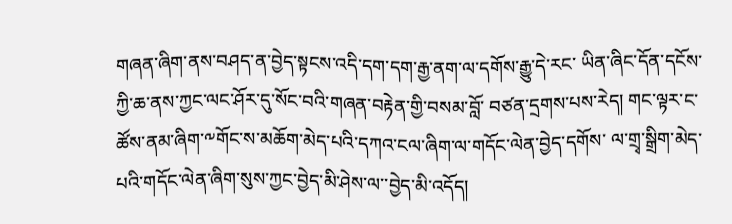གཞན་ཞིག་ནས་བཤད་ན་བྱེད་སྟངས་འདི་དག་དག་རྒྱ་ནག་ལ་དགོས་རྒྱུ་དེ་རང་ ཡིན་ཞིང་དོན་དངོས་ཀྱི་ཆ་ནས་ཀྱང་ལང་ཤོར་དུ་སོང་བའི་གཞན་བརྟེན་གྱི་བསམ་བློ་ བཙན་དྲགས་པས་རེད། གང་ལྟར་ང་ཚོས་ནམ་ཞིག་༸གོང་ས་མཆོག་མེད་པའི་དཀའ་ངལ་ཞིག་ལ་གདོང་ལེན་བྱེད་དགོས་ ལ་གྲྭ་སྒྲིག་མེད་པའི་གདོང་ལེན་ཞིག་སུས་ཀྱང་བྱེད་མི་ཤེས་ལ་་བྱེད་མི་འདོད།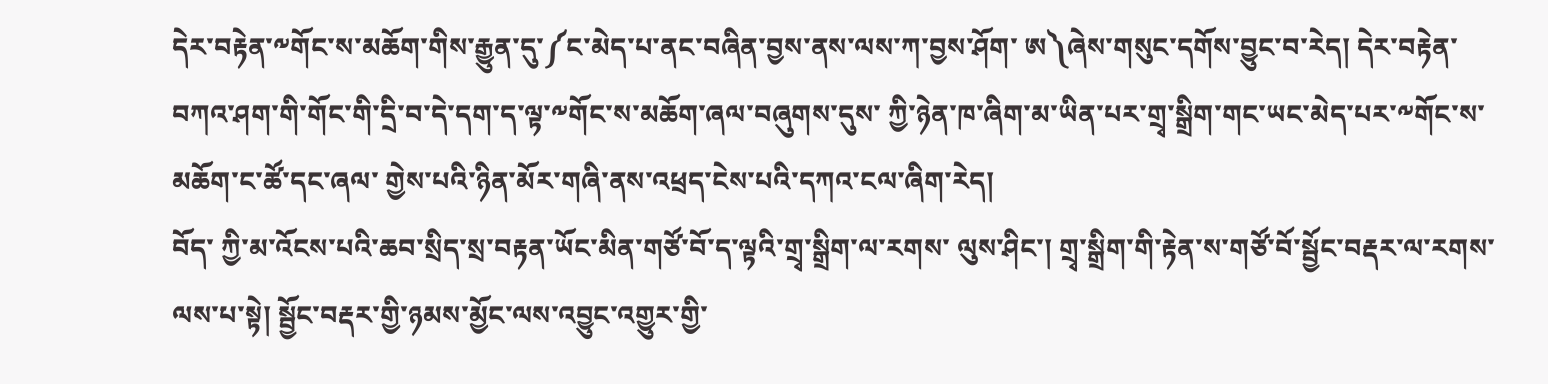དེར་བརྟེན་༸གོང་ས་མཆོག་གིས་རྒྱུན་དུ་༼ང་མེད་པ་ནང་བཞིན་བྱས་ནས་ལས་ཀ་བྱས་ཤོག་ ཨ༽ཞེས་གསུང་དགོས་བྱུང་བ་རེད། དེར་བརྟེན་བཀའ་ཤག་གི་གོང་གི་དྲི་བ་དེ་དག་ད་ལྟ་༸གོང་ས་མཆོག་ཞལ་བཞུགས་དུས་ ཀྱི་ཉེན་ཁ་ཞིག་མ་ཡིན་པར་གྲྭ་སྒྲིག་གང་ཡང་མེད་པར་༸གོང་ས་མཆོག་ང་ཚོ་དང་ཞལ་ གྱེས་པའི་ཉིན་མོར་གཞི་ནས་འཕྲད་ངེས་པའི་དཀའ་ངལ་ཞིག་རེད།
བོད་ ཀྱི་མ་འོངས་པའི་ཆབ་སྲིད་སྲ་བརྟན་ཡོང་མིན་གཙོ་བོ་ད་ལྟའི་གྲྭ་སྒྲིག་ལ་རགས་ ལུས་ཤིང་། གྲྭ་སྒྲིག་གི་རྟེན་ས་གཙོ་བོ་སྦྱོང་བརྡར་ལ་རགས་ལས་པ་སྟེ། སྦྱོང་བརྡར་གྱི་ཉམས་མྱོང་ལས་འབྱུང་འགྱུར་གྱི་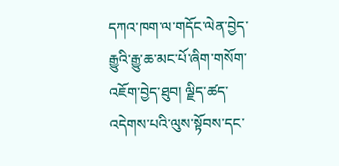དཀའ་ཁག་ལ་གདོང་ལེན་བྱེད་ རྒྱུའི་རྒྱུ་ཆ་མང་པོ་ཞིག་གསོག་འཇོག་བྱེད་ཐུབ། ལྗིད་ཚད་འདེགས་པའི་ལུས་སྟོབས་དང་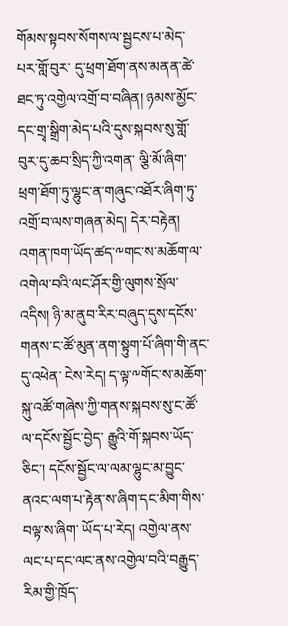གོམས་སྟབས་སོགས་ལ་སྦྱངས་པ་མེད་པར་གློ་བུར་ དུ་ཕྲག་ཐོག་ནས་མནན་ཚེ་ཐང་ཏུ་འགྱེལ་འགྲོ་བ་བཞིན། ཉམས་མྱོང་དང་གྲྭ་སྒྲིག་མེད་པའི་དུས་སྐབས་སུ་གློ་བུར་དུ་ཆབ་སྲིད་ཀྱི་འགན་ ལྕི་མོ་ཞིག་ཕྲག་ཐོག་ཏུ་ལྷུང་ན་གཞུང་འཐོར་ཞིག་ཏུ་འགྲོ་བ་ལས་གཞན་མེད། དེར་བརྟེན། འགན་ཁག་ཡོད་ཚད་༸གང་ས་མཆོག་ལ་འགེལ་བའི་ལང་ཤོར་གྱི་ལུགས་སྲོལ་འདིས། ཉི་མ་ནུབ་རིར་བཞུད་དུས་དངོས་གནས་ང་ཚོ་མུན་ནག་སྟུག་པོ་ཞིག་གི་ནང་དུ་འཕེན་ ངེས་རེད། ད་ལྟ་༸གོང་ས་མཆོག་སྐུ་འཚོ་གཞེས་ཀྱི་གནས་སྐབས་སུ་ང་ཚོ་ལ་དངོས་སྦྱོང་བྱེད་ རྒྱུའི་གོ་སྐབས་ཡོད་ཅིང་། དངོས་སྦྱོང་ལ་ལམ་ལྷུང་མ་བྱུང་ནའང་ལག་པ་རྟེན་ས་ཞིག་དང་མིག་གིས་བལྟ་ས་ཞིག་ ཡོད་པ་རེད། འགྱེལ་ནས་ལང་པ་དང་ལང་ནས་འགྱེལ་བའི་བརྒྱུད་རིམ་གྱི་ཁྲོད་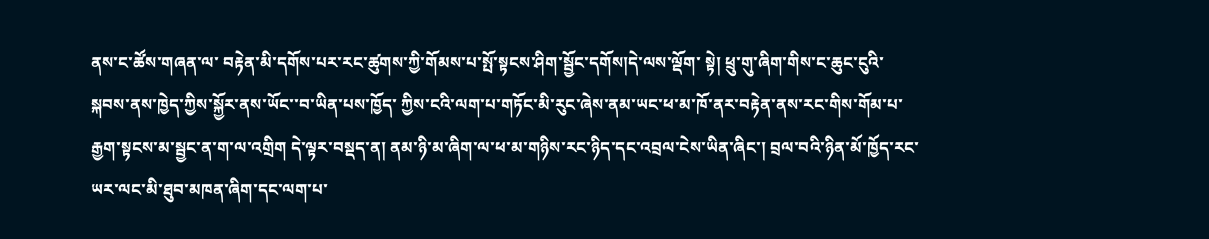ནས་ང་ཚོས་གཞན་ལ་ བརྟེན་མི་དགོས་པར་རང་ཚུགས་ཀྱི་གོམས་པ་སྤོ་སྟངས་ཤིག་སྦྱོང་དགོས།དེ་ལས་ལྡོག་ སྟེ། ཕྲུ་གུ་ཞིག་གིས་ང་ཆུང་ངུའི་སྐབས་ནས་ཁྱེད་ཀྱིས་སྐྱོར་ནས་ཡོང་་བ་ཡིན་པས་ཁྱོད་ ཀྱིས་ངའི་ལག་པ་གཏོང་མི་རུང་ཞེས་ནམ་ཡང་ཕ་མ་ཁོ་ནར་བརྟེན་ནས་རང་གིས་གོམ་པ་ རྒྱག་སྟངས་མ་སྦྱང་ན་ག་ལ་འགྲིག དེ་ལྟར་བསྡད་ན། ནམ་ཉི་མ་ཞིག་ལ་ཕ་མ་གཉིས་རང་ཉིད་དང་འབྲལ་ངེས་ཡིན་ཞིང་། བྲལ་བའི་ཉིན་མོ་ཁྱོད་རང་ཡར་ལང་མི་ཐུབ་མཁན་ཞིག་དང་ལག་པ་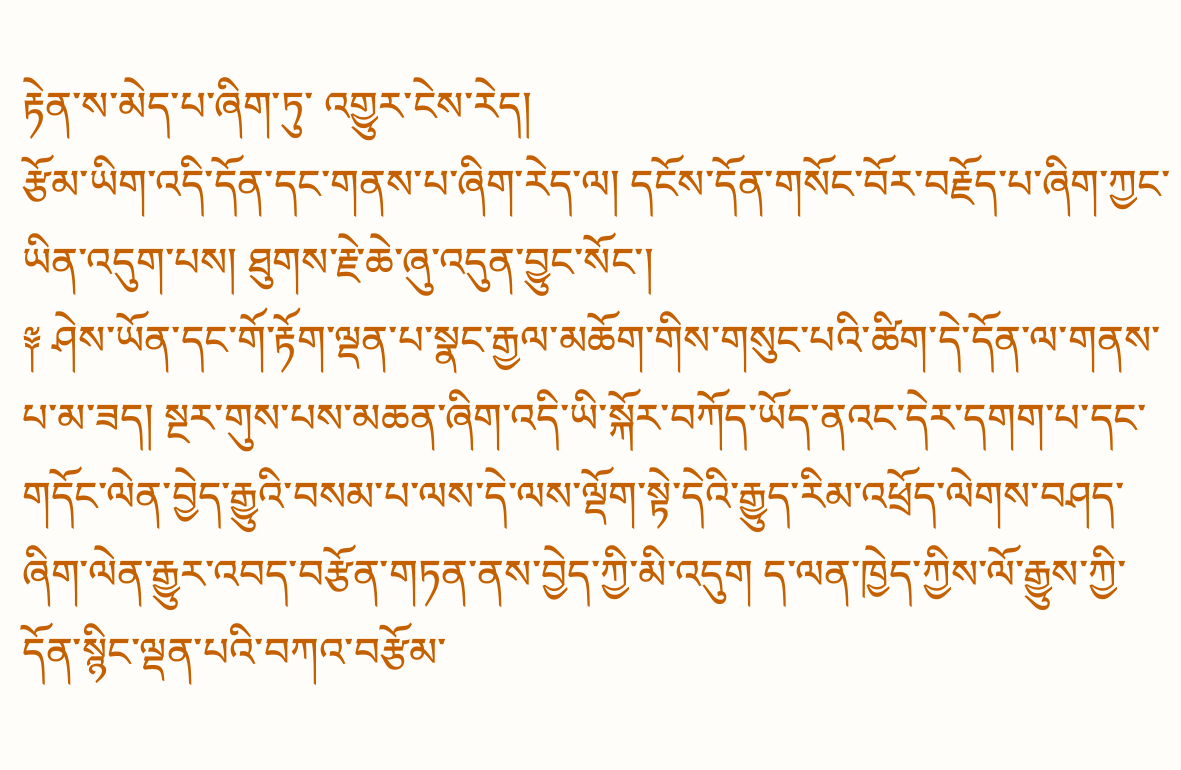རྟེན་ས་མེད་པ་ཞིག་ཏུ་ འགྱུར་ངེས་རེད།
རྩོམ་ཡིག་འདི་དོན་དང་གནས་པ་ཞིག་རེད་ལ། དངོས་དོན་གསོང་བོར་བརྗོད་པ་ཞིག་ཀྱང་ཡིན་འདུག་པས། ཐུགས་རྗེ་ཆེ་ཞུ་འདུན་བྱུང་སོང་།
༈ ཤེས་ཡོན་དང་གོ་རྟོག་ལྡན་པ་སྣང་རྒྱལ་མཆོག་གིས་གསུང་པའི་ཚིག་དེ་དོན་ལ་གནས་པ་མ་ཟད། སྔར་གུས་པས་མཆན་ཞིག་འདི་ཡི་སྐོར་བཀོད་ཡོད་ནའང་དེར་དགག་པ་དང་གདོང་ལེན་བྱེད་རྒྱུའི་བསམ་པ་ལས་དེ་ལས་ལྡོག་སྟེ་དེའི་རྒྱུད་རིམ་འཕྲོད་ལེགས་བཤད་ཞིག་ལེན་རྒྱུར་འབད་བརྩོན་གཏན་ནས་བྱེད་ཀྱི་མི་འདུག ད་ལན་ཁྱེད་ཀྱིས་ལོ་རྒྱུས་ཀྱི་དོན་སྙིང་ལྡན་པའི་བཀའ་བརྩོམ་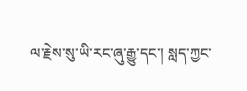ལ་རྗེས་སུ་ཡི་རང་ཞུ་རྒྱུ་དང་། སླད་ཀྱང་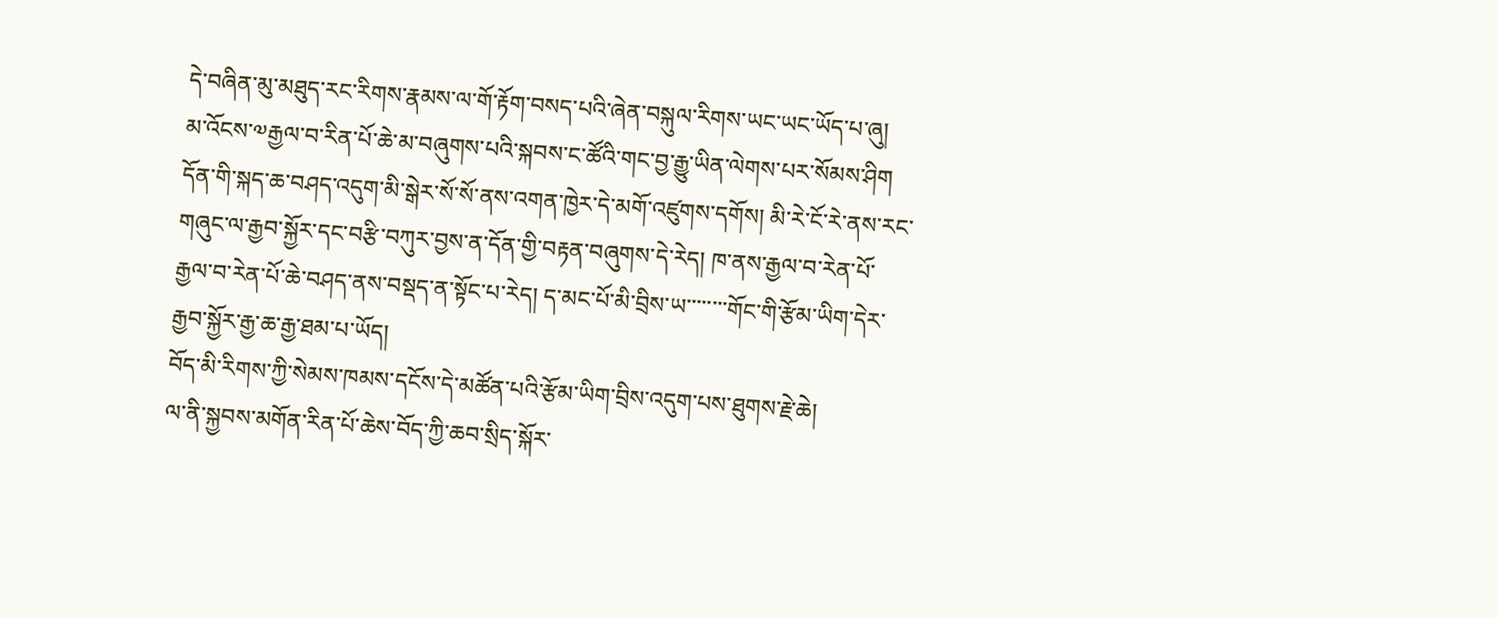དེ་བཞིན་མུ་མཐུད་རང་རིགས་རྣམས་ལ་གོ་རྟོག་བསད་པའི་ཞེན་བསྐུལ་རིགས་ཡང་ཡང་ཡོད་པ་ཞུ།
མ་འོངས་༧རྒྱལ་བ་རིན་པོ་ཆེ་མ་བཞུགས་པའི་སྐབས་ང་ཚོའི་གང་བྱ་རྒྱུ་ཡིན་ལེགས་པར་སོམས་ཤིག
དོན་གི་སྐད་ཆ་བཤད་འདུག་མི་སྒེར་སོ་སོ་ནས་འགན་ཁྱེར་དེ་མགོ་འཛུགས་དགོས། མི་རེ་ངོ་རེ་ནས་རང་གཞུང་ལ་རྒྱབ་སྐྱོར་དང་བརྩི་བཀུར་བྱས་ན་དོན་གྱི་བརྟན་བཞུགས་དེ་རེད། ཁ་ནས་རྒྱལ་བ་རེན་པོ་ རྒྱལ་བ་རེན་པོ་ཆེ་བཤད་ནས་བསྡད་ན་སྟོང་པ་རེད། ད་མང་པོ་མི་བྲིས་ཡ་་་་་་་་གོང་གི་རྩོམ་ཡིག་དེར་རྒྱབ་སྐྱོར་རྒྱ་ཆ་རྒྱ་ཐམ་པ་ཡོད།
བོད་མི་རིགས་ཀྱི་སེམས་ཁམས་དངོས་དེ་མཚོན་པའི་རྩོམ་ཡིག་བྲིས་འདུག་པས་ཐུགས་རྗེ་ཆེ།
ལ་ནི་སྐྱབས་མགོན་རིན་པོ་ཆེས་བོད་ཀྱི་ཆབ་སྲིད་སྐོར་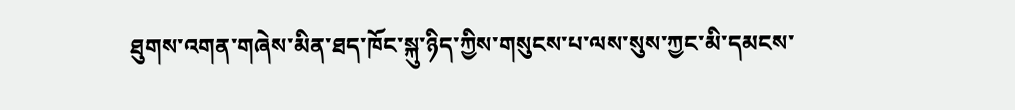ཐུགས་འགན་གཞེས་མིན་ཐད་ཁོང་སྐུ་ཉིད་ཀྱིས་གསུངས་པ་ལས་སུས་ཀྱང་མི་དམངས་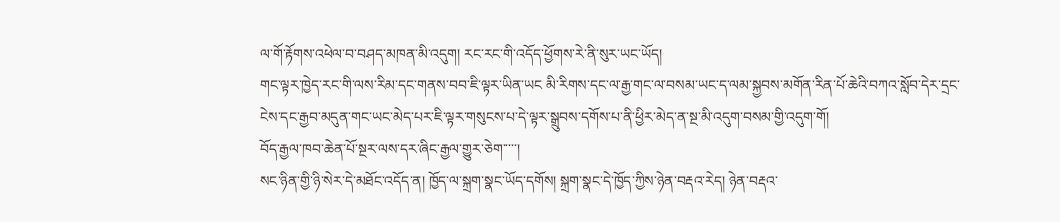ལ་གོ་རྟོགས་འཕེལ་བ་བཤད་མཁན་མི་འདུག། རང་རང་གི་འདོད་ཕྱོགས་རེ་ནི་སུར་ཡང་ཡོད།
གང་ལྟར་ཁྱེད་རང་གི་ལས་རིམ་དང་གནས་བབ་ཇི་ལྟར་ཡིན་ཡང མི་རིགས་དང་ལ་རྒྱ་གང་ལ་བསམ་ཡང་ད་ལམ་སྐྱབས་མགོན་རིན་པོ་ཆེའི་བཀའ་སློབ་དེར་དྲང་ངེས་དང་རྒྱབ་མདུན་གང་ཡང་མེད་པར་ཇི་ལྟར་གསུངས་པ་དེ་ལྟར་སྒྲུབས་དགོས་པ་ནི་ཕྱིར་མེད་ན་སྔ་མི་འདུག་བསམ་གྱི་འདུག་གོ།
བོད་རྒྱལ་ཁབ་ཆེན་པོ་སྔར་ལས་དར་ཞིང་རྒྱལ་གྱུར་ཅེག་་་་་།
སང་ཉིན་གྱི་ཉི་སེར་དེ་མཐོང་འདོད་ན། ཁྱོད་ལ་སྐྲག་སྣང་ཡོད་དགོས། སྐྲག་སྣང་དེ་ཁྱོད་ཀྱིས་ཉེན་བརྡའ་རེད། ཉེན་བརྡའ་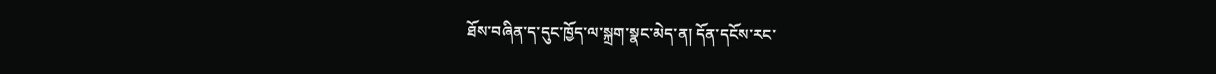ཐོས་བཞིན་ད་དུང་ཁྱོད་ལ་སྐྲག་སྣང་མེད་ན། དོན་དངོས་རང་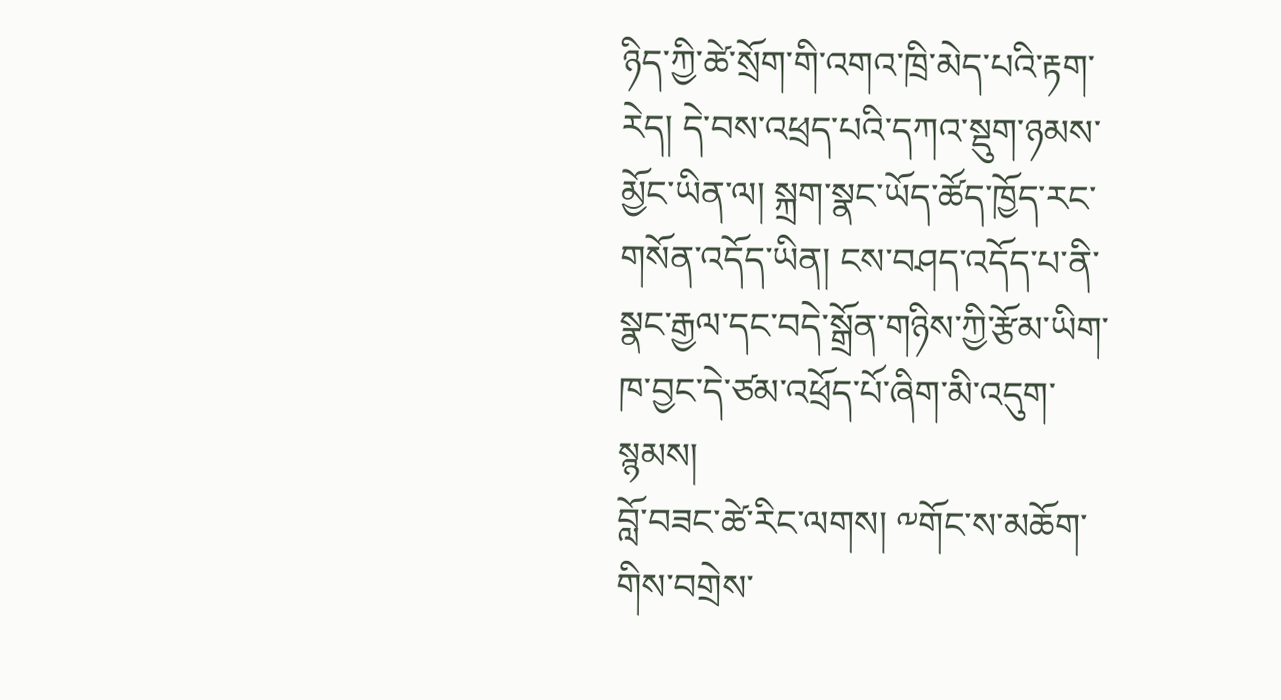ཉིད་ཀྱི་ཚེ་སྲོག་གི་འགའ་ཁྲི་མེད་པའི་རྟག་རེད། དེ་བས་འཕྲད་པའི་དཀའ་སྡུག་ཉམས་མྱོང་ཡིན་ལ། སྐྲག་སྣང་ཡོད་ཚོད་ཁྱོད་རང་གསོན་འདོད་ཡིན། ངས་བཤད་འདོད་པ་ནི་སྣང་རྒྱལ་དང་བདེ་སྒྲོན་གཉིས་ཀྱི་རྩོམ་ཡིག་ཁ་བྱང་དེ་ཙམ་འཕྲོད་པོ་ཞིག་མི་འདུག་སྙམས།
བློ་བཟང་ཚེ་རིང་ལགས། ༸གོང་ས་མཆོག་གིས་བགྲེས་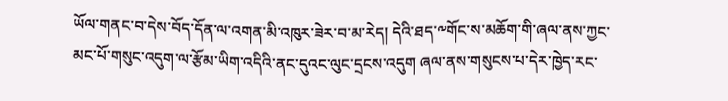ཡོལ་གནང་བ་དེས་བོད་དོན་ལ་འགན་མི་འཁུར་ཟེར་བ་མ་རེད། དེའི་ཐད་༸གོང་ས་མཆོག་གི་ཞལ་ནས་ཀྱང་མང་པོ་གསུང་འདུག་ལ་རྩོམ་ཡིག་འདིའི་ནང་དུའང་ལུང་དྲངས་འདུག ཞལ་ནས་གསུངས་པ་དེར་ཁྱེད་རང་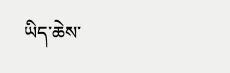ཡིད་ཆེས་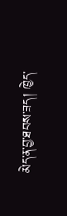མེད་ན་བྱ་ཐབས་ཟད། ཁྱེད་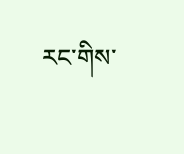རང་གིས་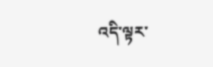འདི་ལྟར་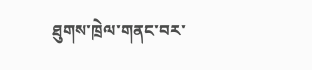ཐུགས་ཁྲེལ་གནང་བར་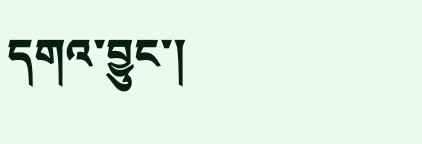དགའ་བྱུང་།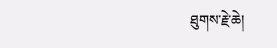ཐུགས་རྗེ་ཆེ།